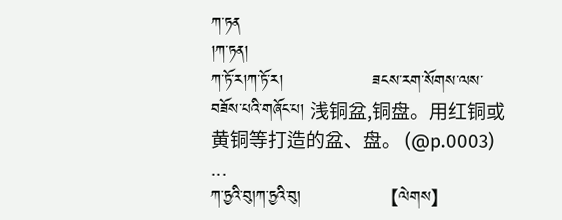ཀ་ཏན
།ཀ་ཏན།
ཀ་ཏོ་ར།ཀ་ཏོ་ར།                ཟངས་རག་སོགས་ལས་བཟོས་པའི་གཞོང་པ། 浅铜盆,铜盘。用红铜或黄铜等打造的盆、盘。 (@p.0003)  ...
ཀ་ཏྱའི་བུ།ཀ་ཏྱའི་བུ།              【ལེགས】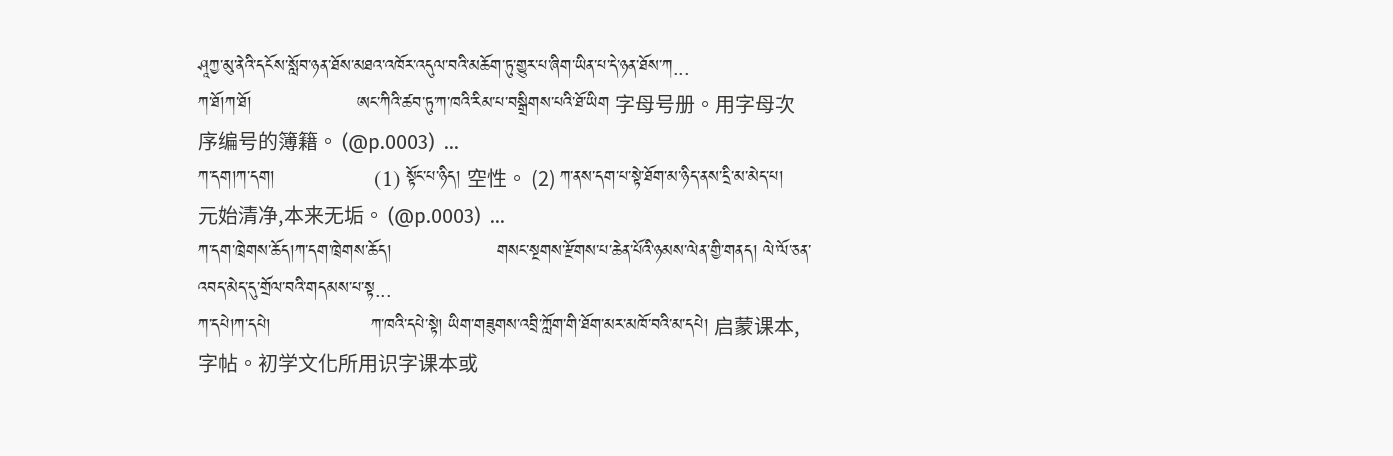ཤཱཀྱ་མུ་ནེའི་དངོས་སློབ་ཉན་ཐོས་མཐའ་འཁོར་འདུལ་བའི་མཆོག་ཏུ་གྱུར་པ་ཞིག་ཡིན་པ་དེ་ཉན་ཐོས་ཀ...
ཀ་ཐོ།ཀ་ཐོ།                  ཨང་ཀིའི་ཚབ་ཏུ་ཀ་ཁའི་རིམ་པ་བསྒྲིགས་པའི་ཐོ་ཡིག 字母号册。用字母次序编号的簿籍。 (@p.0003)  ...
ཀ་དག།ཀ་དག།                 (1) སྟོང་པ་ཉིད། 空性。 (2) ཀ་ནས་དག་པ་སྟེ་ཐོག་མ་ཉིད་ནས་དྲི་མ་མེད་པ། 元始清净,本来无垢。 (@p.0003)  ...
ཀ་དག་ཁྲེགས་ཆོད།ཀ་དག་ཁྲེགས་ཆོད།                  གསང་སྔགས་རྫོགས་པ་ཆེན་པོའི་ཉམས་ལེན་གྱི་གནད། ལེ་ལོ་ཅན་འབད་མེད་དུ་གྲོལ་བའི་གདམས་པ་སྟ...
ཀ་དཔེ།ཀ་དཔེ།                 ཀ་ཁའི་དཔེ་སྟེ། ཡིག་གཟུགས་འབྲི་ཀློག་གི་ཐོག་མར་མཁོ་བའི་མ་དཔེ། 启蒙课本,字帖。初学文化所用识字课本或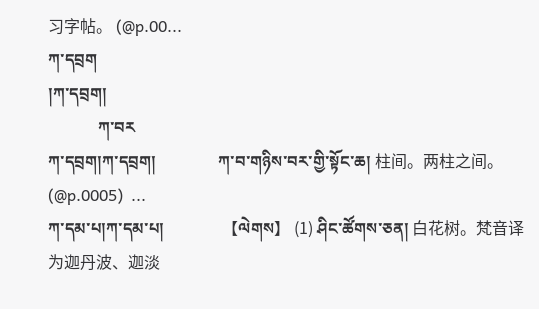习字帖。 (@p.00...
ཀ་དབྲག
།ཀ་དབྲག།
            ཀ་བར
ཀ་དབྲག།ཀ་དབྲག།               ཀ་བ་གཉིས་བར་གྱི་སྟོང་ཆ། 柱间。两柱之间。 (@p.0005)  ...
ཀ་དམ་པ།ཀ་དམ་པ།              【ལེགས】 (1) ཤིང་ཚོགས་ཅན། 白花树。梵音译为迦丹波、迦淡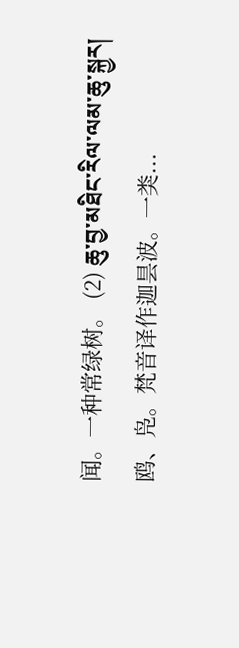闻。一种常绿树。 (2) ཆུ་བྱ་མཐིང་རིལ་ལམ་ཆུ་སྐྱར། 鸥、凫。梵音译作迦昙波。一类...